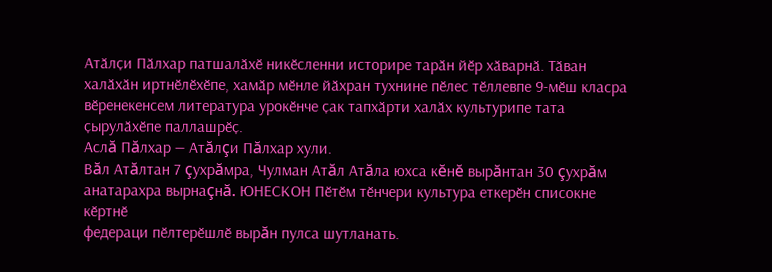Атӑлҫи Пӑлхар патшалӑхӗ никӗсленни историре тарӑн йӗр хӑварнӑ. Тӑван халӑхӑн иртнӗлӗхӗпе, хамӑр мӗнле йӑхран тухнине пӗлес тӗллевпе 9-мӗш класра вӗренекенсем литература урокӗнче ҫак тапхӑрти халӑх культурипе тата ҫырулӑхӗпе паллашрӗҫ.
Аслă Пăлхар — Атăлçи Пăлхар хули.
Вăл Атăлтан 7 çухрăмра, Чулман Атăл Атăла юхса кĕнĕ вырăнтан 30 çухрăм
анатарахра вырнаçнă. ЮНЕСКОН Пӗтӗм тӗнчери культура еткерӗн списокне кӗртнӗ
федераци пӗлтерӗшлӗ вырăн пулса шутланать.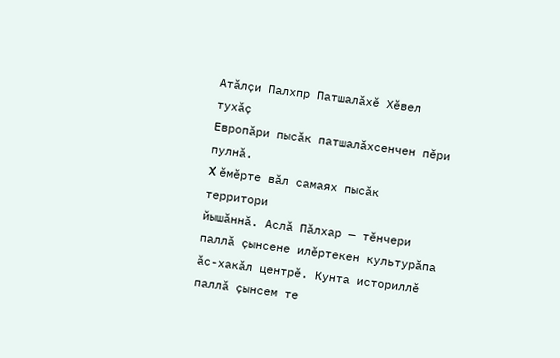Атӑлҫи Палхпр Патшалӑхӗ Хӗвел тухӑҫ
Европӑри пысӑк патшалӑхсенчен пӗри пулнӑ.
X ӗмӗрте вӑл самаях пысӑк территори
йышӑннӑ. Аслӑ Пӑлхар — тӗнчери паллӑ ҫынсене илӗртекен культурӑпа ӑс-хакӑл центрӗ. Кунта историллӗ паллӑ ҫынсем те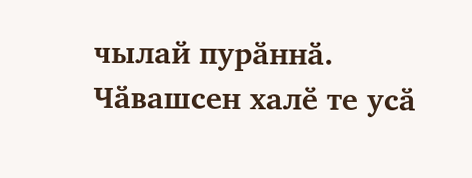чылай пурӑннӑ.
Чӑвашсен халӗ те усӑ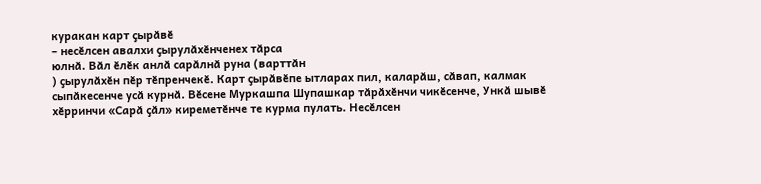куракан карт ҫырӑвӗ
– несӗлсен авалхи ҫырулӑхӗнченех тӑрса
юлнӑ. Вӑл ӗлӗк анлӑ сарӑлнӑ руна (варттӑн
) ҫырулӑхӗн пӗр тӗпренчекӗ. Карт ҫырӑвӗпе ытларах пил, каларӑш, сӑвап, калмак
сыпӑкесенче усӑ курнӑ. Вӗсене Муркашпа Шупашкар тӑрӑхӗнчи чикӗсенче, Ункӑ шывӗ
хӗрринчи «Сарӑ ҫӑл» киреметӗнче те курма пулать. Несӗлсен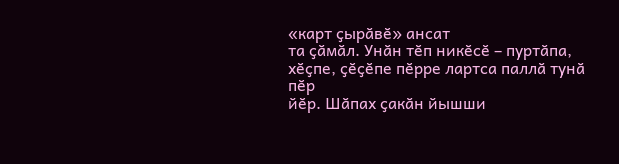«карт ҫырӑвӗ» ансат
та ҫӑмӑл. Унӑн тӗп никӗсӗ – пуртӑпа, хӗҫпе, ҫӗҫӗпе пӗрре лартса паллӑ тунӑ пӗр
йӗр. Шӑпах ҫакӑн йышши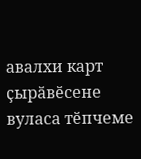авалхи карт ҫырӑвӗсене вуласа тӗпчеме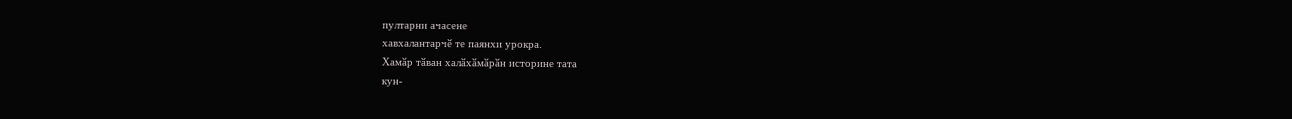пултарни ачасене
хавхалантарчӗ те паянхи урокра.
Хамӑр тӑван халӑхӑмӑрӑн историне тата
кун-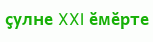ҫулне XXI ӗмӗрте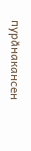пурӑнакансен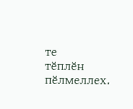те
тӗплӗн пӗлмеллех.